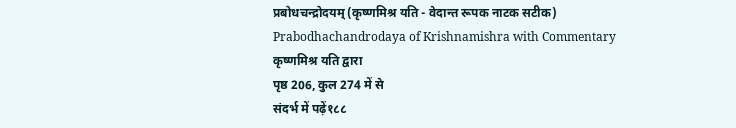प्रबोधचन्द्रोदयम् (कृष्णमिश्र यति - वेदान्त रूपक नाटक सटीक)
Prabodhachandrodaya of Krishnamishra with Commentary
कृष्णमिश्र यति द्वारा
पृष्ठ 206, कुल 274 में से
संदर्भ में पढ़ें१८८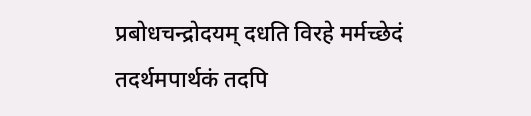प्रबोधचन्द्रोदयम् दधति विरहे मर्मच्छेदं तदर्थमपार्थकं तदपि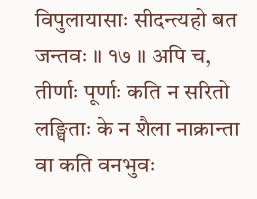विपुलायासाः सीदन्त्यहो बत जन्तवः ॥ १७ ॥ अपि च, तीर्णाः पूर्णाः कति न सरितो लङ्घिताः के न शैला नाक्रान्ता वा कति वनभुवः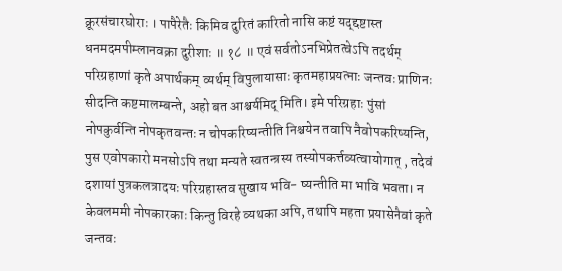क्रूरसंचारघोराः । पापैरेतैः किमिव दुरितं कारितो नासि कष्टं यद्द्दष्टास्त धनमदमपीम्लानवक्रा दुरीशाः ॥ १८ ॥ एवं सर्वतोऽनभिप्रेतत्वेऽपि तदर्थम् परिग्रहाणां कृते अपार्थकम् व्यर्थम् विपुलायासाः कृतमहाप्रयत्नाः जन्तवः प्राणिनः सीदन्ति कष्टमालम्बन्ते, अहो बत आश्चर्यमिद् मिति। इमे परिग्रहाः पुंसां नोपकुर्वन्ति नोपकृतवन्तः न चोपकरिष्यन्तीति निश्चयेन तवापि नैवोपकरिष्यन्ति, पुस एवोपकारो मनसोऽपि तथा मन्यते स्वतन्त्रस्य तस्योपकर्त्तव्यत्वायोगात् , तदेवं दशायां पुत्रकलत्रादयः परिग्रहास्तव सुखाय भवि- ष्यन्तीति मा भावि भवता। न केवलममी नोपकारकाः किन्तु विरहे व्यथका अपि, तथापि महता प्रयासेनैवां कृते जन्तवः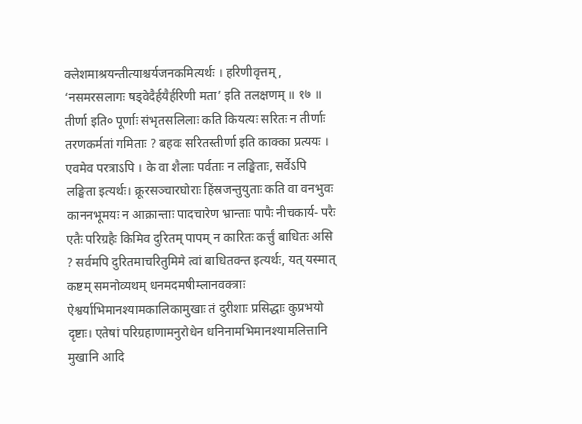क्लेशमाश्रयन्तीत्याश्चर्यजनकमित्यर्थः । हरिणीवृत्तम् , ‘नसमरसलागः षड्वेदैर्हयैर्हरिणी मता’ इति तलक्षणम् ॥ १७ ॥ तीर्णा इति० पूर्णाः संभृतसलिलाः कति कियत्यः सरितः न तीर्णाः तरणकर्मतां गमिताः ? बहवः सरितस्तीर्णा इति काक्का प्रत्ययः । एवमेव परत्राऽपि । के वा शैलाः पर्वताः न लङ्घिताः, सर्वेऽपि लङ्घिता इत्यर्थः। क्रूरसञ्चारघोराः हिंस्रजन्तुयुताः कति वा वनभुवः काननभूमयः न आक्रान्ताः पादचारेण भ्रान्ताः पापैः नीचकार्य- परैः एतैः परिग्रहैः किमिव दुरितम् पापम् न कारितः कर्त्तुं बाधितः असि ? सर्वमपि दुरितमाचरितुमिमे त्वां बाधितवन्त इत्यर्थः, यत् यस्मात् कष्टम् समनोव्यथम् धनमदमषीम्लानवक्त्राः ऐश्वर्याभिमानश्यामकालिकामुखाः तं दुरीशाः प्रसिद्धाः कुप्रभयो दृष्टाः। एतेषां परिग्रहाणामनुरोधेन धनिनामभिमानश्यामलित्तानि मुखानि आदि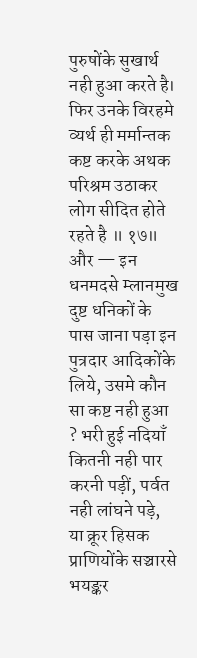पुरुषोंके सुखार्थ नही हुआ करते है। फिर उनके विरहमे व्यर्थ ही मर्मान्तक कष्ट करके अथक परिश्रम उठाकर लोग सीदित होते रहते है ॥ १७॥ और — इन धनमदसे म्लानमुख दुष्ट धनिकों के पास जाना पड़ा इन पुत्रदार आदिकोंके लिये, उसमे कौन सा कष्ट नही हुआ ? भरी हुई नदियाँ कितनी नही पार करनी पड़ीं, पर्वत नही लांघने पड़े, या क्रूर हिसक प्राणियोंके सञ्चारसे भयङ्कर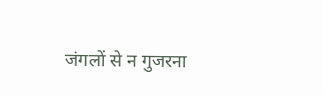जंगलों से न गुजरना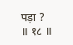पड़ा ? ॥ १८ ॥